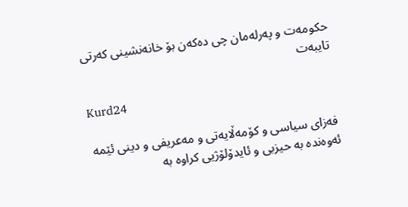حكومه‌ت و په‌رله‌مان چی ده‌كه‌ن بۆ خانه‌نشینی كه‌رتی تایبه‌ت

Kurd24

فه‌زای سیاسی و كۆمه‌ڵایه‌تی و مه‌عریفی و دینی ئێمه‌ ئه‌وه‌نده‌ به‌ حیزبی و ئایدۆلۆژیی كراوه‌ به‌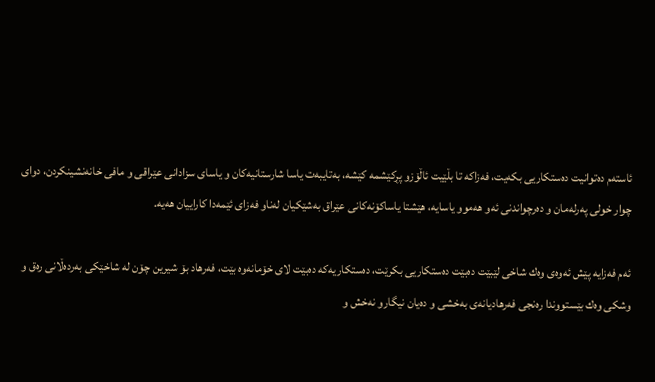ئاسته‌م ده‌توانیت ده‌ستكاریی بكه‌یت، فه‌زاكه‌ تا بڵێیت ئاڵۆزو پڕكێشمه‌ كێشه‌، به‌تایبه‌ت یاسا شارستانیه‌كان و یاسای سزادانی عێراقی و مافی خانه‌نشینكردن، دوای چوار خولی په‌رله‌مان و ده‌رچواندنی ئه‌و هه‌موو یاسایه‌، هێشتا یاساكۆنه‌كانی عێراق به‌شێكیان له‌ناو فه‌زای ئێمه‌دا كاراییان هه‌یه‌.

ئه‌م فه‌زایه‌ پێش ئه‌وه‌ی وه‌ك شاخی لێبێت ده‌بێت ده‌ستكاریی بكرێت، ده‌ستكاریه‌كه‌ ده‌بێت لای خۆمانه‌وه‌ بێت، فه‌رهاد بۆ شیرین چۆن له‌ شاخێكی به‌رده‌ڵانی ره‌ق و وشكی وه‌ك بێستووندا ره‌نجی فه‌رهادیانه‌ی به‌خشی و ده‌یان نیگارو نه‌خش و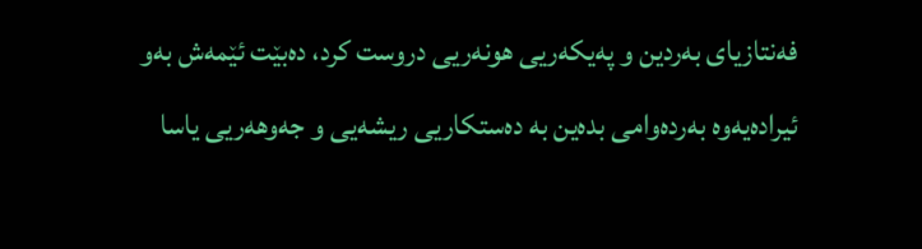فه‌نتازیای به‌ردین و په‌یكه‌ریی هونه‌ریی دروست كرد، ده‌بێت ئێمه‌ش به‌و ئیراده‌یه‌وه‌ به‌رده‌وامی بده‌ین به‌ ده‌ستكاریی ریشه‌یی و جه‌وهه‌ریی یاسا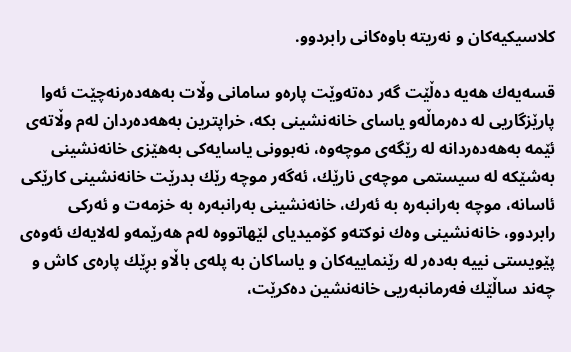كلاسیكیه‌كان و نه‌ریته‌ باوه‌كانی رابردوو.

قسه‌یه‌ك هه‌یه‌ ده‌ڵێت گه‌ر ده‌ته‌وێت پاره‌و سامانی وڵات به‌هه‌ده‌رنه‌چێت ئه‌وا پارێزگاریی له‌ ده‌رماڵه‌و یاسای خانه‌نشینی بكه‌، خراپترین به‌هه‌ده‌ردان له‌م وڵاته‌ی ئێمه‌ به‌هه‌ده‌ردانه‌ له‌ رێگه‌ی موچه‌وه‌، نه‌بوونی یاسایه‌كی به‌هێزی خانه‌نشینی به‌شێكه‌ له‌ سیستمی موچه‌ی نارێك، ئه‌گه‌ر موچه‌ رێك بدرێت خانه‌نشینی كارێكی ئاسانه‌، موچه‌ به‌رانبه‌ره‌ به‌ ئه‌رك، خانه‌نشینی به‌رانبه‌ره‌ به‌ خزمه‌ت و ئه‌ركی رابردوو، خانه‌نشینی وه‌ك نوكته‌و كۆمیدیای لێهاتووه‌ له‌م هه‌رێمه‌و له‌لایه‌ك ئه‌وه‌ی پێویستی نییه‌ به‌ده‌ر له‌ رێنماییه‌كان و یاساكان به‌ پله‌ی باڵاو بڕێك پاره‌ی كاش و چه‌ند ساڵێك فه‌رمانبه‌ریی خانه‌نشین ده‌كرێت،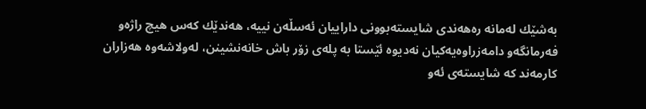به‌شێك له‌مانه‌ ره‌هه‌ندی شایسته‌بوونی داراییان ئه‌سڵه‌ن نییه‌، هه‌ندێك كه‌س هیچ راژه‌و فه‌رمانگه‌و دامه‌زراوه‌یه‌كیان نه‌دیوه‌ ئێستا به‌ پله‌ی زۆر باش خانه‌نشینن، له‌ولاشه‌وه‌ هه‌زاران كارمه‌ند كه‌ شایسته‌ی ئه‌و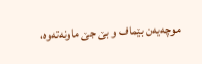موچه‌یه‌ن بێماف و بێ جێ ماونه‌ته‌وه‌،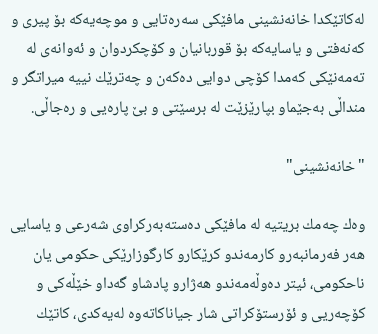له‌كاتێكدا خانه‌نشینی مافێكی سه‌ره‌تایی و موچه‌یه‌كه‌ بۆ پیری و كه‌نه‌فتی و یاسایه‌كه‌ بۆ قوربانیان و كۆچكردوان و ئه‌وانه‌ی له‌ ته‌مه‌نێكی كه‌مدا كۆچی دوایی ده‌كه‌ن و چه‌ترێك نییه‌ میراتگر و منداڵی به‌جێماو بپارێزێت له‌ برسێتی و بێ پاره‌یی و ره‌جاڵی.

"خانه‌نشینی"

وه‌ك چه‌مك بریتیه‌ له‌ مافێكی ده‌سته‌به‌ركراوی شه‌رعی و یاسایی هه‌ر فه‌رمانبه‌رو كارمه‌ندو كرێكارو كارگوزارێكی حكومی یان ناحكومی، ئیتر ده‌وڵه‌مه‌ندو هه‌ژارو پادشاو گه‌داو خێڵه‌كی و كۆچه‌ریی و ئۆرستۆكراتی شار جیاناكاته‌وه‌ له‌یه‌كدی، كاتێك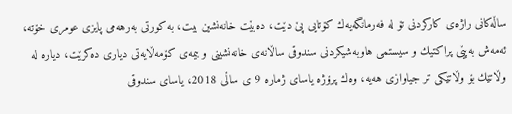ساڵه‌كانی راژه‌ی كاركردنی تۆ له‌ فه‌رمانگه‌یه‌ك كۆتایی پێ دێت، ده‌بێت خانه‌نشین بیت، به‌ كورتی به‌رهه‌می پایزی عومری خۆته‌، ئه‌مه‌ش به‌پێی پراكتیك و سیستمی هاوبه‌شیكردنی سندوقی ساڵانه‌ی خانه‌نشینی و بیمه‌ی كۆمه‌ڵایه‌تی دیاری ده‌كرێت، دیاره‌ له‌ وڵاتێك بۆ وڵاتێكی تر جیاوازی هه‌یه‌، وه‌ك پرۆژه‌ یاسای ژماره‌ 9 ی ساڵی 2018، یاسای سندوقی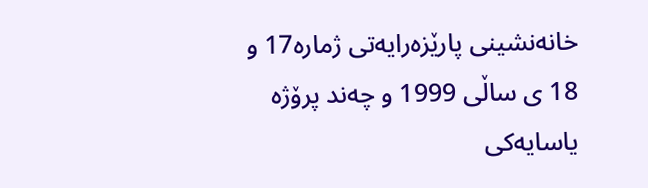خانه‌نشینی پارێزه‌رایه‌تی ژماره‌17 و 18 ی ساڵی 1999 و چه‌ند پرۆژه‌ یاسایه‌كی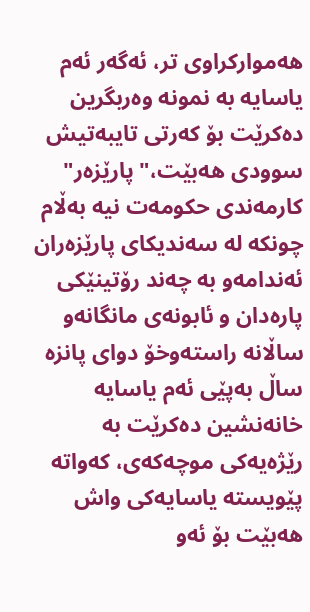هه‌مواركراوی تر، ئه‌گه‌ر ئه‌م یاسایه‌ به‌ نمونه‌ وه‌ربگرین ده‌كرێت بۆ كه‌رتی تایبه‌تیش سوودی هه‌بێت،" پارێزه‌ر" كارمه‌ندی حكومه‌ت نیه‌ به‌ڵام چونكه‌ له‌ سه‌ندیكای پارێزه‌ران ئه‌ندامه‌و به‌ چه‌ند رۆتینێكی پاره‌دان و ئابونه‌ی مانگانه‌و ساڵانه‌ راسته‌وخۆ دوای پانزه‌ ساڵ به‌پێی ئه‌م یاسایه‌ خانه‌نشین ده‌كرێت به‌ رێژه‌یه‌كی موچه‌كه‌ی، كه‌واته‌ پێویسته‌ یاسایه‌كی واش هه‌بێت بۆ ئه‌و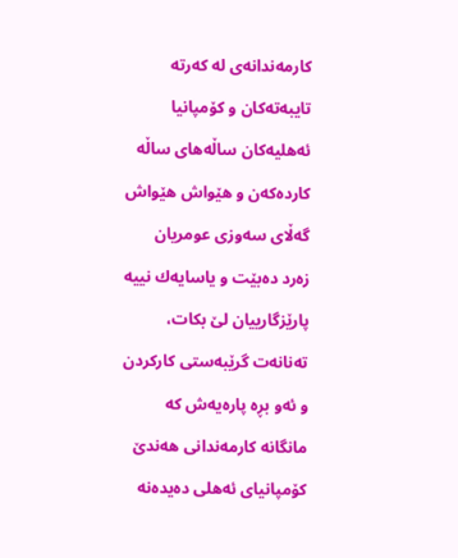كارمه‌ندانه‌ی له‌ كه‌رته‌ تایبه‌ته‌كان و كۆمپانیا ئه‌هلیه‌كان ساڵه‌های ساڵه‌ كارده‌كه‌ن و هێواش هێواش گه‌ڵای سه‌وزی عومریان زه‌رد ده‌بێت و یاسایه‌ك نییه‌ پارێزگارییان لێ بكات، ته‌نانه‌ت گرێبه‌ستی كاركردن و ئه‌و بڕه‌ پاره‌یه‌ش كه‌ مانگانه‌ كارمه‌ندانی هه‌ندێ كۆمپانیای ئه‌هلی ده‌یده‌نه‌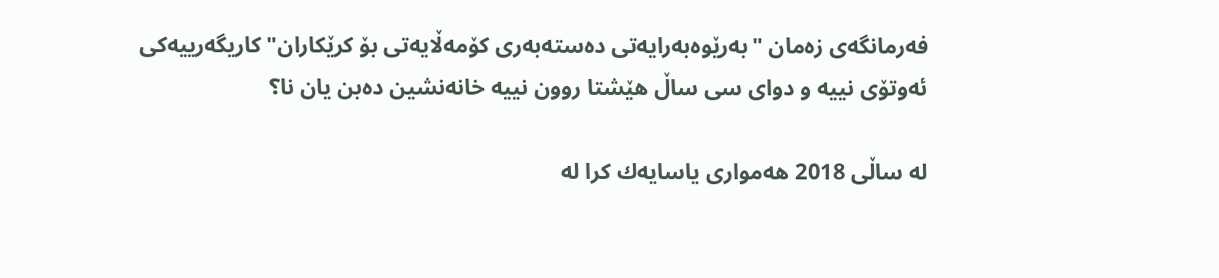فه‌رمانگه‌ی زه‌مان "به‌رێوه‌به‌رایه‌تی ده‌سته‌به‌ری كۆمه‌ڵایه‌تی بۆ كرێكاران" كاریگه‌رییه‌كی ئه‌وتۆی نییه‌ و دوای سی ساڵ هێشتا روون نییه‌ خانه‌نشین ده‌بن یان نا؟

له‌ ساڵی 2018 هه‌مواری یاسایه‌ك كرا له‌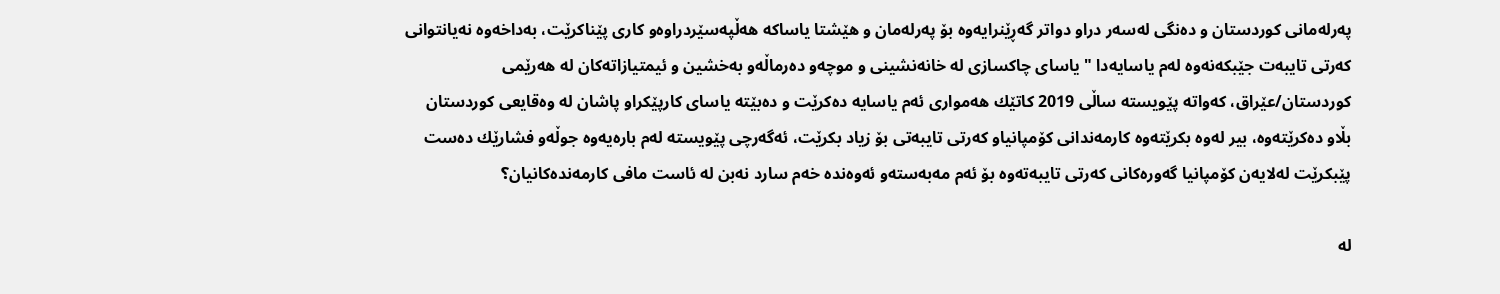په‌رله‌مانی كوردستان و ده‌نگی له‌سه‌ر دراو دواتر گه‌ڕێنرایه‌وه‌ بۆ په‌رله‌مان و هێشتا یاساكه‌ هه‌ڵپه‌سێردراوه‌و كاری پێناكرێت، به‌داخه‌وه‌ نه‌یانتوانی كه‌رتی تایبه‌ت جێبكه‌نه‌وه‌ له‌م یاسایه‌دا " یاسای چاكسازی له‌ خانه‌نشینی و موچه‌و ده‌رماڵه‌و به‌خشین و ئیمتیازاته‌كان له‌ هه‌رێمی كوردستان/عێراق، كه‌واته‌ پێویسته‌ ساڵی 2019 كاتێك هه‌مواری ئه‌م یاسایه‌ ده‌كرێت و ده‌بێته‌ یاسای كارپێكراو پاشان له‌ وه‌قایعی كوردستان بڵاو ده‌كرێته‌وه‌، بیر له‌وه‌ بكرێته‌وه‌ كارمه‌ندانی كۆمپانیاو كه‌رتی تایبه‌تی بۆ زیاد بكرێت، ئه‌گه‌رچی پێویسته‌ له‌م باره‌یه‌وه‌ جوڵه‌و فشارێك ده‌ست پێبكرێت له‌لایه‌ن كۆمپانیا گه‌وره‌كانی كه‌رتی تایبه‌ته‌وه‌ بۆ ئه‌م مه‌به‌سته‌و ئه‌وه‌نده‌ خه‌م سارد نه‌بن له‌ ئاست مافی كارمه‌نده‌كانیان؟

له‌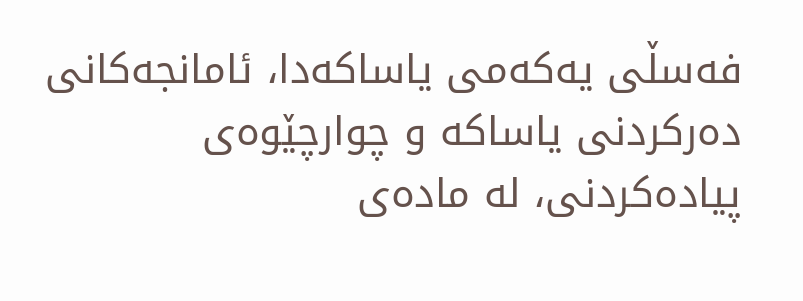فه‌سڵی یه‌كه‌می یاساكه‌دا، ئامانجه‌كانی ده‌ركردنی یاساكه‌ و چوارچێوه‌ی پیاده‌كردنی، له‌ ماده‌ی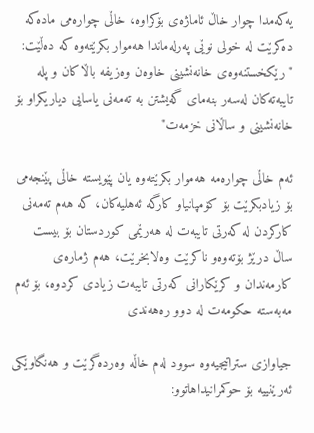یه‌كه‌مدا چوار خاڵ ئاماژه‌ی بۆكراوه‌، خاڵی چواره‌می ماده‌كه‌ ده‌كرێت له‌ خولی نوێی په‌رله‌ماندا هه‌موار بكرێته‌وه‌ كه‌ ده‌ڵێت: "رێكخستنه‌وه‌ی خانه‌نشینی خاوه‌ن وه‌زیفه‌ باڵاكان و پله‌ تایبه‌ته‌كان له‌سه‌ر بنه‌مای گه‌یشتن به‌ ته‌مه‌نی یاسایی دیاریكراو بۆ خانه‌نشینی و ساڵانی خزمه‌ت"

ئه‌م خاڵی چواره‌مه‌ هه‌موار بكرێته‌وه‌ یان پێویسته‌ خاڵی پێنجه‌می بۆ زیادبكرێت بۆ كۆمپانیاو كارگه‌ ئه‌هلیه‌كان، كه‌ هه‌م ته‌مه‌نی كاركردن له‌ كه‌رتی تایبه‌ت له‌ هه‌رێمی كوردستان بۆ بیست ساڵ درێژ بۆته‌وه‌و ناكرێت وه‌لابخرێت، هه‌م ژماره‌ی كارمه‌ندان و كرێكارانی كه‌رتی تایبه‌ت زیادی كردوه‌، بۆ ئه‌م مه‌به‌سته‌ حكومه‌ت له‌ دوو ره‌هه‌ندی

جیاوازی ستراتیجیه‌وه‌ سوود له‌م خاڵه‌ وه‌رده‌گرێت و هه‌نگاوێكی ئه‌رێنییه‌ بۆ حوكمرانیداهاتوو: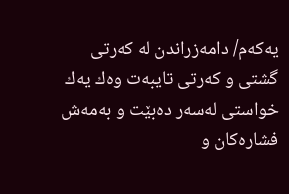یه‌كه‌م/ دامه‌زراندن له‌ كه‌رتی گشتی و كه‌رتی تایبه‌ت وه‌ك یه‌ك خواستی له‌سه‌ر ده‌بێت و به‌مه‌ش فشاره‌كان و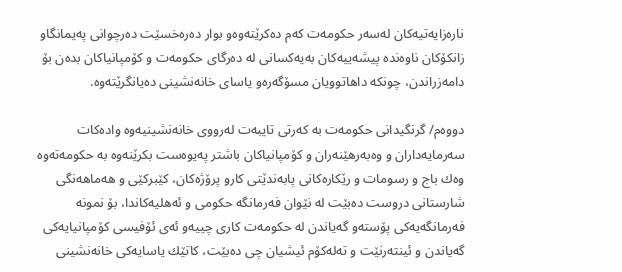ناره‌زایه‌تیه‌كان له‌سه‌ر حكومه‌ت كه‌م ده‌كرێته‌وه‌و بوار ده‌ره‌خسێت ده‌رچوانی په‌یمانگاو زانكۆكان ناوه‌نده‌ پیشه‌ییه‌كان به‌یه‌كسانی له‌ ده‌رگای حكومه‌ت و كۆمپانیاكان بده‌ن بۆ دامه‌زراندن، چونكه‌ داهاتوویان مسۆگه‌ره‌و یاسای خانه‌نشینی ده‌یانگرێته‌وه‌.

دووه‌م/ گرنگیدانی حكومه‌ت به‌ كه‌رتی تایبه‌ت له‌رووی خانه‌نشینیه‌وه‌ واده‌كات سه‌رمایه‌داران و وه‌به‌رهێنه‌ران و كۆمپانیاكان باشتر په‌یوه‌ست بكرێنه‌وه‌ به‌ حكومه‌ته‌وه‌ وه‌ك باج و رسومات و رێكاره‌كانی پابه‌ندێتی كارو پرۆژه‌كان، كێبركێی و هه‌ماهه‌نگی شارستانی دروست ده‌بێت له‌ نێوان فه‌رمانگه‌ حكومی و ئه‌هلیه‌كاندا، بۆ نمونه‌ فه‌رمانگه‌یه‌كی پۆسته‌و گه‌یاندن له‌ حكومه‌ت كاری چییه‌و ئه‌ی ئۆفیسی كۆمپانیایه‌كی گه‌یاندن و ئینته‌رنێت و ته‌له‌كۆم ئیشیان چی ده‌بێت، كاتێك یاسایه‌كی خانه‌نشینی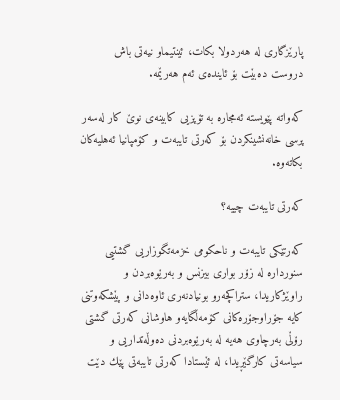پارێزگاری له‌ هه‌ردولا بكات، ئینتیماو نیه‌تی باش دروست ده‌بێت بۆ ئاینده‌ی ئه‌م هه‌رێمه‌.

كه‌واته‌ پێویسته‌ ئه‌مجاره‌ به‌ تۆپزیی كابینه‌ی نوێ كار له‌سه‌ر پرسی خانه‌نشینكردن بۆ كه‌رتی تایبه‌ت و كۆمپانیا ئه‌هلیه‌كان بكاته‌وه‌.

كه‌رتی تایبه‌ت چییه‌؟

كه‌رتێكی تایبه‌ت و ناحكومی خزمه‌تگوزاریی گشتیی سنورداره‌ له‌ زۆر بواری بیزنس و به‌رێوه‌بردن و راوێژكاریدا، ستراكچه‌رو بونیادنه‌ری ئاوه‌دانی و پێشكه‌وتنی كایه‌ جۆراوجۆره‌كانی كۆمه‌ڵگایه‌و هاوشانی كه‌رتی گشتی رۆڵی به‌رچاوی هه‌یه‌ له‌ به‌رێوه‌بردنی ده‌وڵه‌تداریی و سیاسه‌تی كارگێڕیدا، له‌ ئێستادا كه‌رتی تایبه‌تی پێك دێت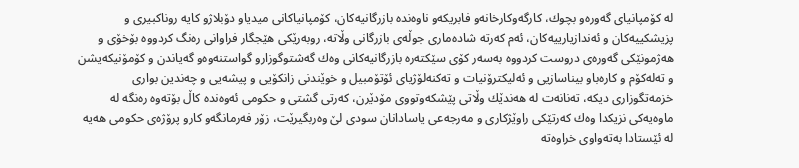له‌ كۆمپانیای گه‌وره‌و بچوك، كارگه‌وكارخانه‌و فابریكه‌و ناوه‌نده‌ بازرگانیه‌كان، كۆمپانیاكانی میدیاو دۆبلاژو كایه‌ روناكبیری و پزیشكییه‌كان و ئه‌ندازیارییه‌كان، ئه‌م كه‌رته‌ شاده‌ماری جوڵه‌ی بازرگانی وڵاته‌، روبه‌رێكی هێجگار فراوانی ره‌نگ كردووه‌ بۆخۆی و هه‌ژمونێكی گه‌وره‌ی دروست كردووه‌ به‌سه‌ر كۆی سێكته‌ره‌ بازرگانیه‌كانی وه‌ك گه‌شتوگوزارو گواستنه‌وه‌و گه‌یاندن و كۆمۆنیكه‌یشن و ته‌له‌كۆم و كاره‌باو بیناسازیی و ئه‌لیكترۆنیات و ته‌كنه‌لۆژیای ئۆتۆمبیل و خوێندنی زانكۆیی و پیشه‌یی و چه‌ندین بواری خزمه‌تگوزاری دیكه‌، ته‌نانه‌ت له‌ هه‌ندێك وڵاتی پێشكه‌وتووی مۆدێرن، كه‌رتی گشتی و حكومی ئه‌وه‌نده‌ كاڵ بۆته‌وه‌ ره‌نگه‌ له‌ ماوه‌یه‌كی نزیكدا وه‌ك كه‌رتێكی راوێژكاری و مه‌رجه‌عی یاسادانان سودی لێ وه‌ربگیرێت، زۆر فه‌رمانگه‌و كارو پرۆژه‌ی حكومی هه‌یه‌ له‌ ئێستادا به‌ته‌واوی خراوه‌ته‌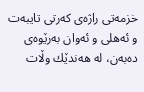خزمه‌تی راژه‌ی كه‌رتی تایبه‌ت و ئه‌هلی و ئه‌وان به‌رێوه‌ی ده‌به‌ن، له‌ هه‌ندێك وڵات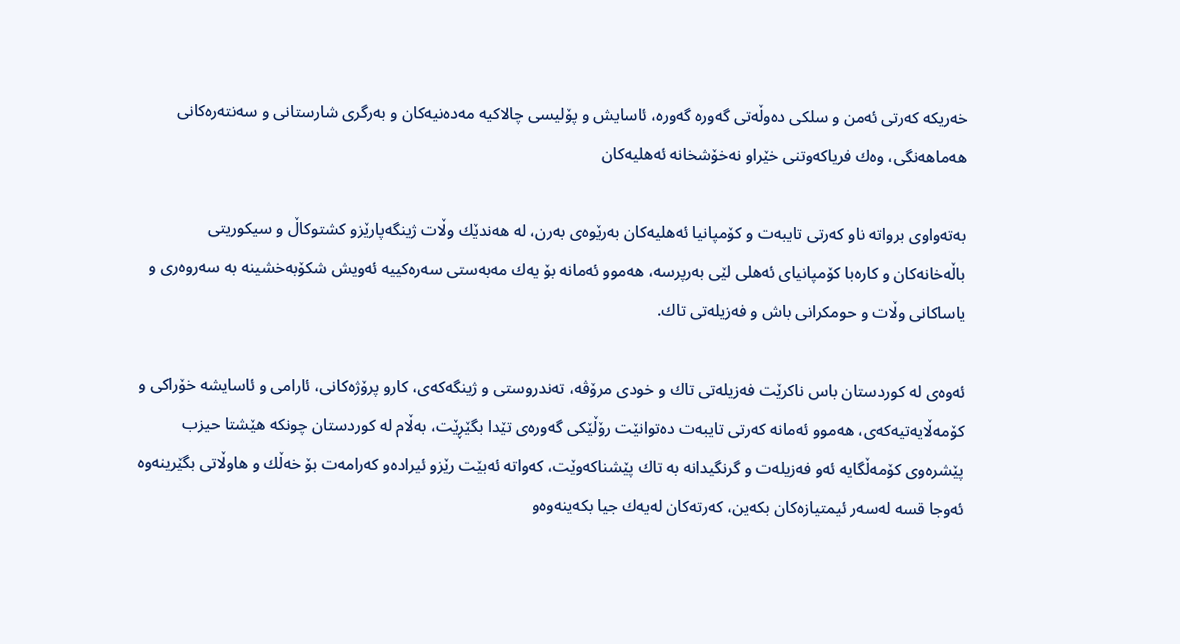خه‌ریكه‌ كه‌رتی ئه‌من و سلكی ده‌وڵه‌تی گه‌وره‌ گه‌وره‌، ئاسایش و پۆلیسی چالاكیه‌ مه‌ده‌نیه‌كان و به‌رگری شارستانی و سه‌نته‌ره‌كانی هه‌ماهه‌نگی، وه‌ك فریاكه‌وتنی خێراو نه‌خۆشخانه‌ ئه‌هلیه‌كان

به‌ته‌واوی برواته‌ ناو كه‌رتی تایبه‌ت و كۆمپانیا ئه‌هلیه‌كان به‌رێوه‌ی به‌رن، له‌ هه‌ندێك وڵات ژینگه‌پارێزو كشتوكاڵ و سیكوریتی باڵه‌خانه‌كان و كاره‌با كۆمپانیای ئه‌هلی لێی به‌رپرسه‌، هه‌موو ئه‌مانه‌ بۆ یه‌ك مه‌به‌ستی سه‌ره‌كییه‌ ئه‌ویش شكۆبه‌خشینه‌ به‌ سه‌روه‌ری و یاساكانی وڵات و حومكرانی باش و فه‌زیله‌تی تاك.

ئه‌وه‌ی له‌ كوردستان باس ناكرێت فه‌زیله‌تی تاك و خودی مرۆڤه‌، ته‌ندروستی و ژینگه‌كه‌ی، كارو پرۆژه‌كانی، ئارامی و ئاسایشه‌ خۆراكی و كۆمه‌ڵایه‌تیه‌كه‌ی، هه‌موو ئه‌مانه‌ كه‌رتی تایبه‌ت ده‌توانێت رۆڵێكی گه‌وره‌ی تێدا بگێڕێت، به‌ڵام له‌ كوردستان چونكه‌ هێشتا حیزب پێشره‌وی كۆمه‌ڵگایه‌ ئه‌و فه‌زیله‌ت و گرنگیدانه‌ به‌ تاك پێشناكه‌وێت، كه‌واته‌ ئه‌بێت رێزو ئیراده‌و كه‌رامه‌ت بۆ خه‌ڵك و هاوڵاتی بگێرینه‌وه‌ ئه‌وجا قسه‌ له‌سه‌ر ئیمتیازه‌كان بكه‌ین، كه‌رته‌كان له‌یه‌ك جیا بكه‌ینه‌وه‌و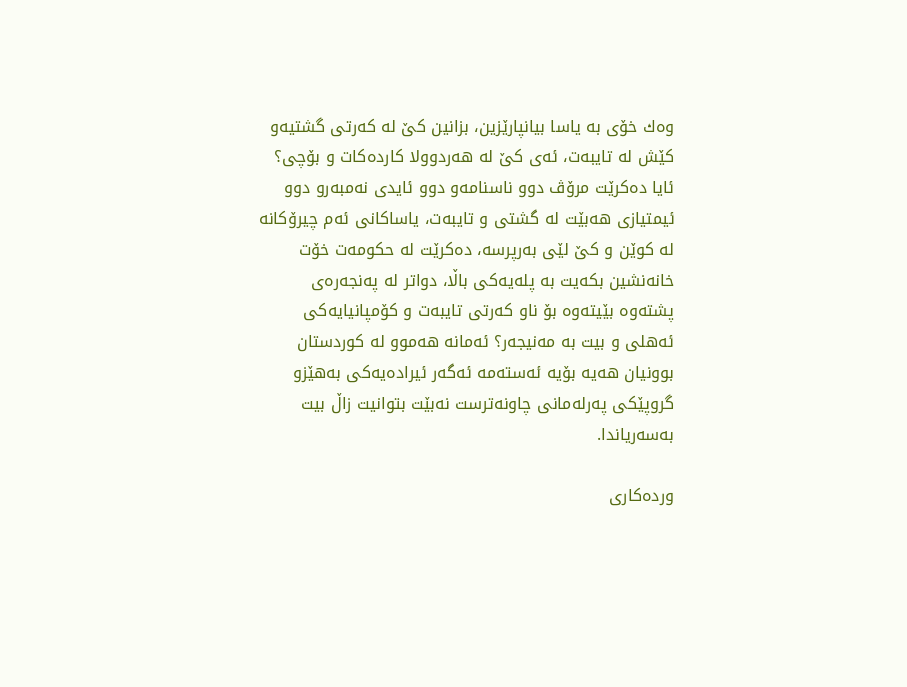وه‌ك خۆی به‌ یاسا بیانپارێزین، بزانین كێ له‌ كه‌رتی گشتیه‌و كێش له‌ تایبه‌ت، ئه‌ی كێ له‌ هه‌ردوولا كارده‌كات و بۆچی؟ ئایا ده‌كرێت مرۆڤ دوو ناسنامه‌و دوو ئایدی نه‌مبه‌رو دوو ئیمتیازی هه‌بێت له‌ گشتی و تایبه‌ت، یاساكانی ئه‌م چیرۆكانه‌ له‌ كوێن و كێ لێی به‌رپرسه‌، ده‌كرێت له‌ حكومه‌ت خۆت خانه‌نشین بكه‌یت به‌ پله‌یه‌كی باڵا، دواتر له‌ په‌نجه‌ره‌ی پشته‌وه‌ بێیته‌وه‌ بۆ ناو كه‌رتی تایبه‌ت و كۆمپانیایه‌كی ئه‌هلی و بیت به‌ مه‌نیجه‌ر؟ ئه‌مانه‌ هه‌موو له‌ كوردستان بوونیان هه‌یه‌ بۆیه‌ ئه‌سته‌مه‌ ئه‌گه‌ر ئیراده‌یه‌كی به‌هێزو گروپێكی په‌رله‌مانی چاونه‌ترست نه‌بێت بتوانیت زاڵ بیت به‌سه‌ریاندا.

ورده‌كاری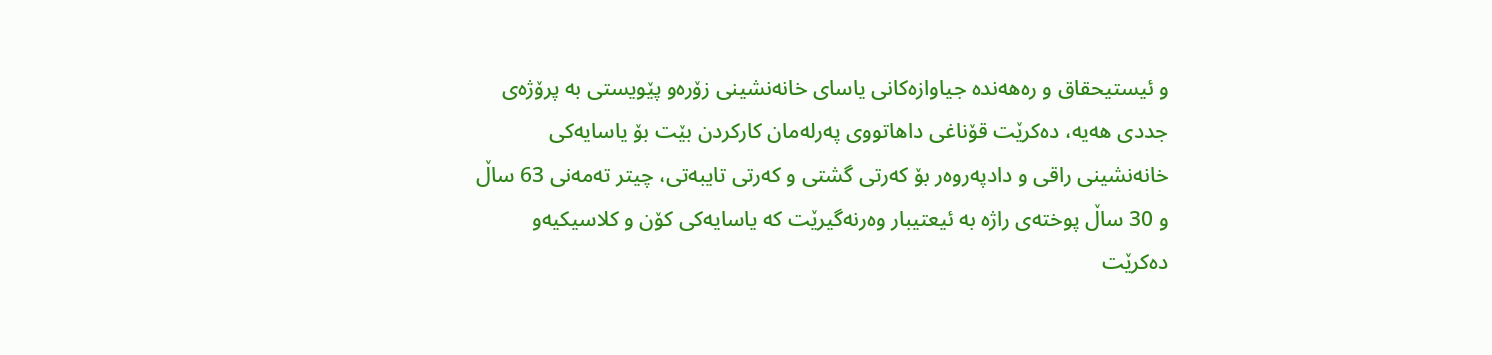و ئیستیحقاق و ره‌هه‌نده‌ جیاوازه‌كانی یاسای خانه‌نشینی زۆره‌و پێویستی به‌ پرۆژه‌ی جددی هه‌یه‌، ده‌كرێت قۆناغی داهاتووی په‌رله‌مان كاركردن بێت بۆ یاسایه‌كی خانه‌نشینی راقی و دادپه‌روه‌ر بۆ كه‌رتی گشتی و كه‌رتی تایبه‌تی، چیتر ته‌مه‌نی 63 ساڵ و 30 ساڵ پوخته‌ی راژه‌ به‌ ئیعتیبار وه‌رنه‌گیرێت كه‌ یاسایه‌كی كۆن و كلاسیكیه‌و ده‌كرێت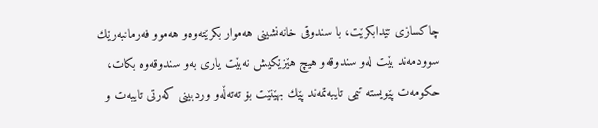چاكسازی تێدابكرێت، با سندوقی خانه‌نشینی هه‌موار بكرێته‌وه‌و هه‌موو فه‌رمانبه‌رێك سوودمه‌ند بێت له‌و سندوقه‌و هیچ هێزێكیش نه‌بێت یاری به‌و سندوقه‌وه‌ بكات، حكومه‌ت پێویسته‌ تیمی تایبه‌تمه‌ند پێك بهێنێت بۆ ته‌ته‌ڵه‌و وردبینی كه‌رتی تایبه‌ت و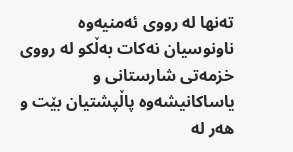ته‌نها له‌ رووی ئه‌منیه‌وه‌ ناونوسیان نه‌كات به‌ڵكو له‌ رووی خزمه‌تی شارستانی و یاساكانیشه‌وه‌ پاڵپشتیان بێت و هه‌ر له‌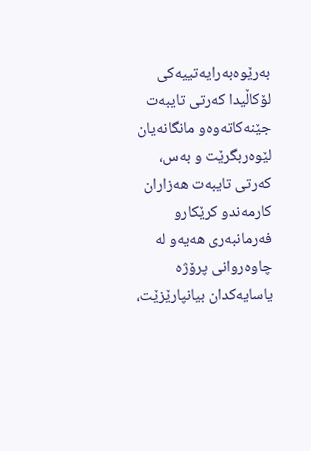به‌رێوه‌به‌رایه‌تییه‌كی لۆكاڵیدا كه‌رتی تایبه‌ت جێنه‌كاته‌وه‌و مانگانه‌یان لێوه‌ربگرێت و به‌س، كه‌رتی تایبه‌ت هه‌زاران كارمه‌ندو كرێكارو فه‌رمانبه‌ری هه‌یه‌و له‌ چاوه‌روانی پرۆژه‌ یاسایه‌كدان بیانپارێزێت،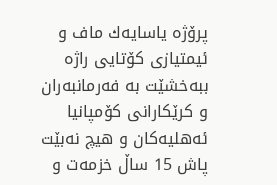پرۆژه‌ یاسایه‌ك ماف و ئیمتیازی كۆتایی راژه‌ ببه‌خشێت به‌ فه‌رمانبه‌ران و كرێكارانی كۆمپانیا ئه‌هلیه‌كان و هیچ نه‌بێت پاش 15 ساڵ خزمه‌ت و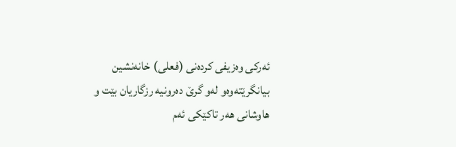ئه‌ركی وه‌زیفی كرده‌نی (فعلی) خانه‌نشین بیانگرێته‌وه‌و له‌و گرێ ده‌رونیه‌ رزگاریان بێت و هاوشانی هه‌ر تاكێكی ئه‌م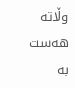وڵاته‌ هه‌ست به‌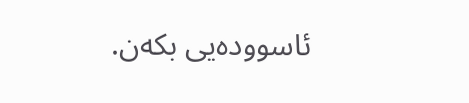ئاسووده‌یی بكه‌ن.